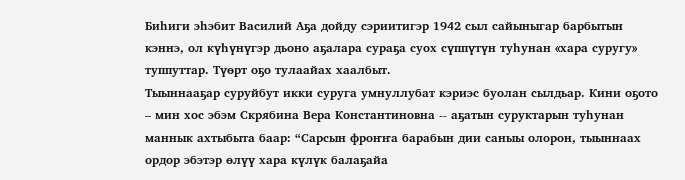Биһиги эһэбит Василий Аҕа дойду сэриитигэр 1942 сыл сайыныгар барбытын кэннэ, ол күһүнүгэр дьоно аҕалара сураҕа суох сүппүтүн туһунан «хара суругу» туппуттар. Түөрт оҕо тулаайах хаалбыт.
Тыыннааҕар суруйбут икки суруга умнуллубат кэриэс буолан сылдьар. Кини оҕото – мин хос эбэм Скрябина Вера Константиновна -- аҕатын суруктарын туһунан маннык ахтыбыта баар: “Сарсын фроҥҥа барабын дии саныы олорон, тыыннаах ордор эбэтэр өлүү хара күлүк балаҕайа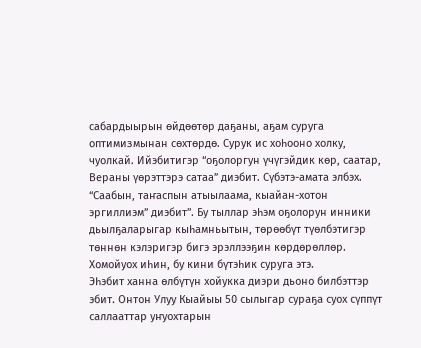сабардыырын өйдөөтөр даҕаны, аҕам суруга оптимизмынан сөхтөрдө. Сурук ис хоһооно холку, чуолкай. Ийэбитигэр “оҕолоргун үчүгэйдик көр, саатар, Вераны үөрэттэрэ сатаа” диэбит. Сүбэтэ-амата элбэх. “Саабын, таҥаспын атыылаама, кыайан-хотон эргиллиэм” диэбит”. Бу тыллар эһэм оҕолорун инники дьылҕаларыгар кыһамньытын, төрөөбүт түөлбэтигэр төннөн кэлэригэр бигэ эрэллээҕин көрдөрөллөр. Хомойуох иһин, бу кини бүтэһик суруга этэ.
Эһэбит ханна өлбүтүн хойукка диэри дьоно билбэттэр эбит. Онтон Улуу Кыайыы 50 сылыгар сураҕа суох сүппүт саллааттар уҥуохтарын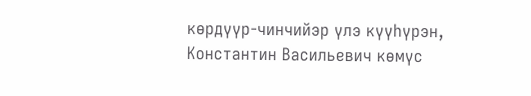көрдүүр-чинчийэр үлэ күүһүрэн, Константин Васильевич көмүс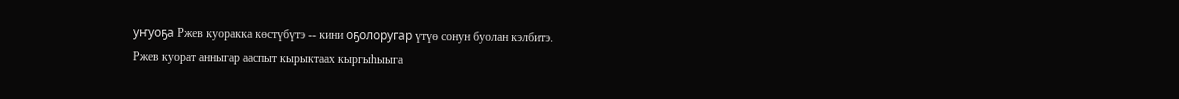уҥуоҕа Ржев куоракка көстүбүтэ -- кини оҕолоругар үтүө сонун буолан кэлбитэ.
Ржев куорат анныгар ааспыт кырыктаах кыргыһыыга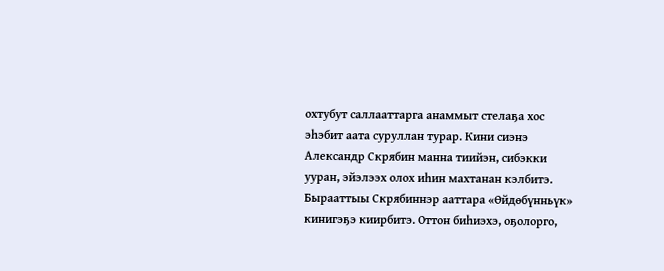охтубут саллааттарга анаммыт стелаҕа хос эһэбит аата суруллан турар. Кини сиэнэ Александр Скрябин манна тиийэн, сибэкки ууран, эйэлээх олох иһин махтанан кэлбитэ.
Бырааттыы Скрябиннэр ааттара «Өйдөбүнньүк» кинигэҕэ киирбитэ. Оттон биһиэхэ, оҕолорго,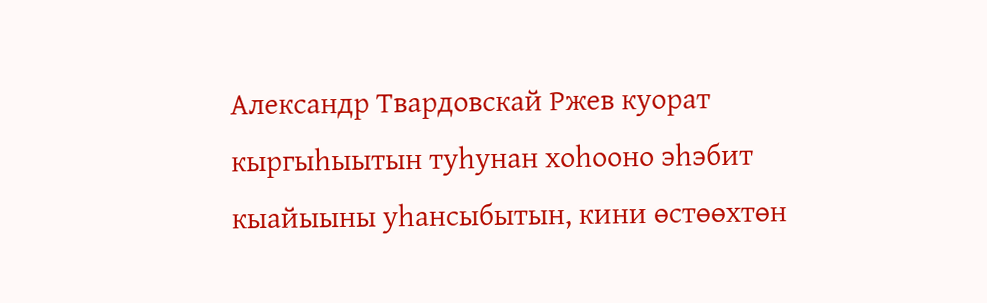Александр Твардовскай Ржев куорат кыргыһыытын туһунан хоһооно эһэбит кыайыыны уһансыбытын, кини өстөөхтөн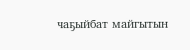чаҕыйбат майгытын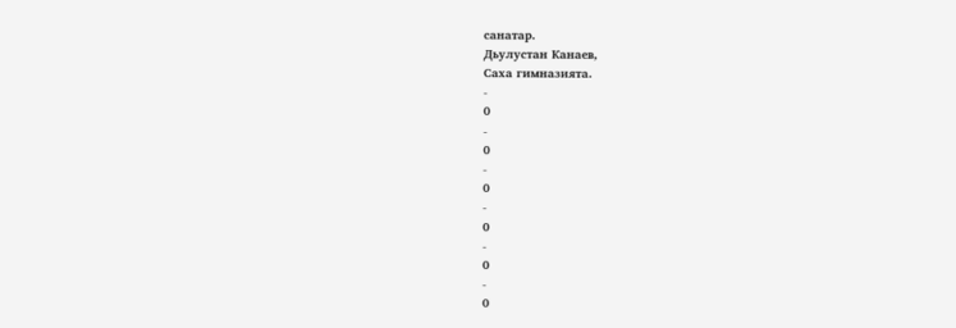санатар.
Дьулустан Канаев,
Саха гимназията.
-
0
-
0
-
0
-
0
-
0
-
0